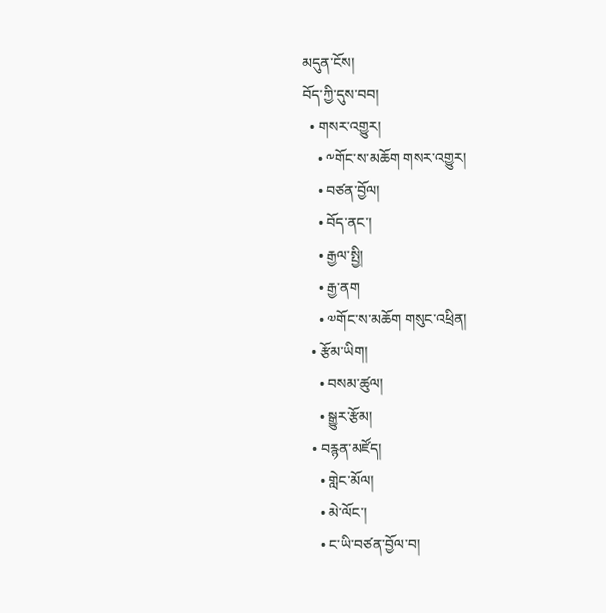མདུན་ངོས།
བོད་ཀྱི་དུས་བབ།
  • གསར་འགྱུར།
    • ༸གོང་ས་མཆོག གསར་འགྱུར།
    • བཙན་བྱོལ།
    • བོད་ནང་།
    • རྒྱལ་སྤྱི།
    • རྒྱ་ནག
    • ༧གོང་ས་མཆོག གསུང་འཕྲིན།
  • རྩོམ་ཡིག།
    • བསམ་ཚུལ།
    • སྒྱུར་རྩོམ།
  • བརྙན་མཛོད།
    • གླེང་མོལ།
    • མེ་ལོང་།
    • ང་ཡི་བཙན་བྱོལ་བ།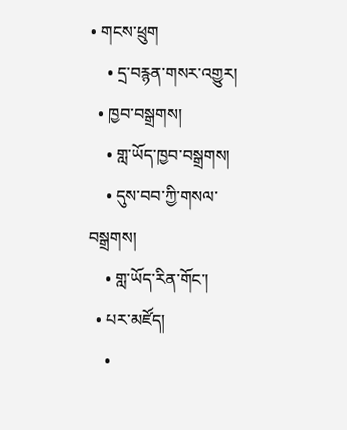• གངས་ཕྲུག
    • དྲ་བརྙན་གསར་འགྱུར།
  • ཁྱབ་བསྒྲགས།
    • གླ་ཡོད་ཁྱབ་བསྒྲགས།
    • དུས་བབ་ཀྱི་གསལ་བསྒྲགས།
    • གླ་ཡོད་རིན་གོང་།
  • པར་མཛོད།
    •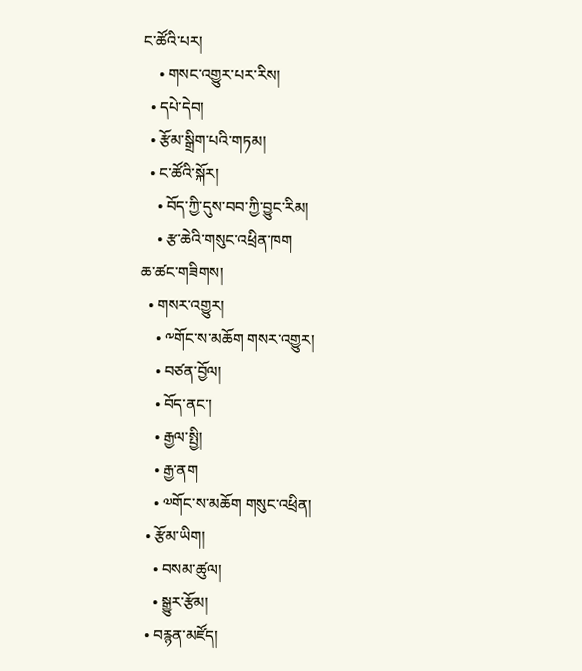ང་ཚོའི་པར།
    • གསང་འགྱུར་པར་རིས།
  • དཔེ་དེབ།
  • རྩོམ་སྒྲིག་པའི་གཏམ།
  • ང་ཚོའི་སྐོར།
    • བོད་ཀྱི་དུས་བབ་ཀྱི་བྱུང་རིམ།
    • རྩ་ཆེའི་གསུང་འཕྲིན་ཁག
ཆ་ཚང་གཟིགས།
  • གསར་འགྱུར།
    • ༸གོང་ས་མཆོག གསར་འགྱུར།
    • བཙན་བྱོལ།
    • བོད་ནང་།
    • རྒྱལ་སྤྱི།
    • རྒྱ་ནག
    • ༧གོང་ས་མཆོག གསུང་འཕྲིན།
  • རྩོམ་ཡིག།
    • བསམ་ཚུལ།
    • སྒྱུར་རྩོམ།
  • བརྙན་མཛོད།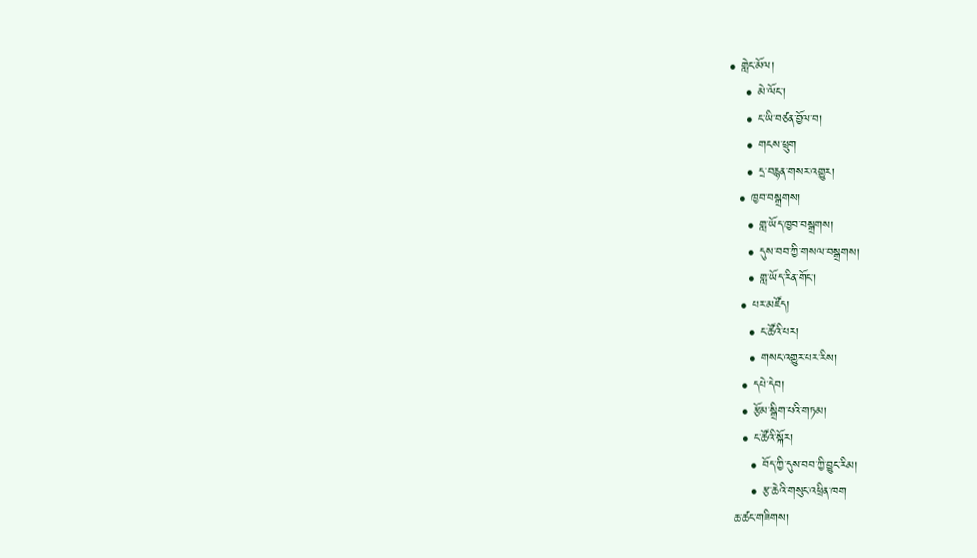• གླེང་མོལ།
    • མེ་ལོང་།
    • ང་ཡི་བཙན་བྱོལ་བ།
    • གངས་ཕྲུག
    • དྲ་བརྙན་གསར་འགྱུར།
  • ཁྱབ་བསྒྲགས།
    • གླ་ཡོད་ཁྱབ་བསྒྲགས།
    • དུས་བབ་ཀྱི་གསལ་བསྒྲགས།
    • གླ་ཡོད་རིན་གོང་།
  • པར་མཛོད།
    • ང་ཚོའི་པར།
    • གསང་འགྱུར་པར་རིས།
  • དཔེ་དེབ།
  • རྩོམ་སྒྲིག་པའི་གཏམ།
  • ང་ཚོའི་སྐོར།
    • བོད་ཀྱི་དུས་བབ་ཀྱི་བྱུང་རིམ།
    • རྩ་ཆེའི་གསུང་འཕྲིན་ཁག
ཆ་ཚང་གཟིགས།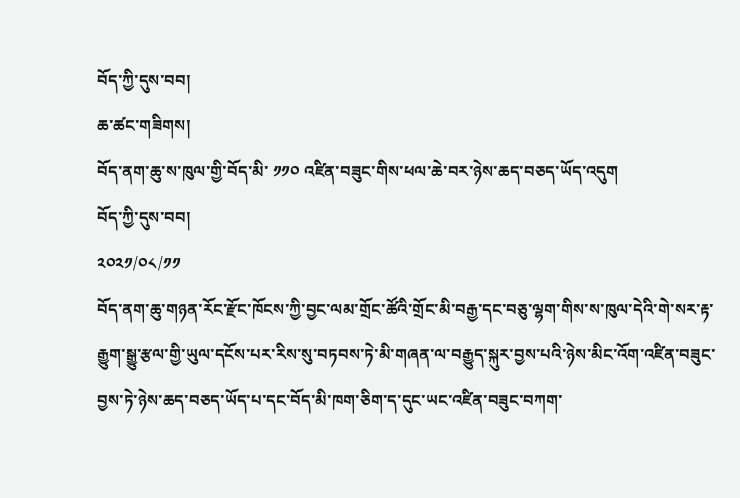བོད་ཀྱི་དུས་བབ།
ཆ་ཚང་གཟིགས།
བོད་ནག་ཆུ་ས་ཁུལ་གྱི་བོད་མི་ ༡༡༠ འཛིན་བཟུང་གིས་ཕལ་ཆེ་བར་ཉེས་ཆད་བཅད་ཡོད་འདུག
བོད་ཀྱི་དུས་བབ།
༢༠༢༡/༠༨/༡༡
བོད་ནག་ཆུ་གཉན་རོང་རྫོང་ཁོངས་ཀྱི་བྱང་ལམ་གྲོང་ཚོའི་གྲོང་མི་བརྒྱ་དང་བཅུ་ལྷག་གིས་ས་ཁུལ་དེའི་གེ་སར་རྟ་རྒྱུག་སྒྱུ་རྩལ་གྱི་ཡུལ་དངོས་པར་རིས་སུ་བཏབས་ཏེ་མི་གཞན་ལ་བརྒྱུད་སྐུར་བྱས་པའི་ཉེས་མིང་འོག་འཛིན་བཟུང་བྱས་ཏེ་ཉེས་ཆད་བཅད་ཡོད་པ་དང་བོད་མི་ཁག་ཅིག་ད་དུང་ཡང་འཛིན་བཟུང་བཀག་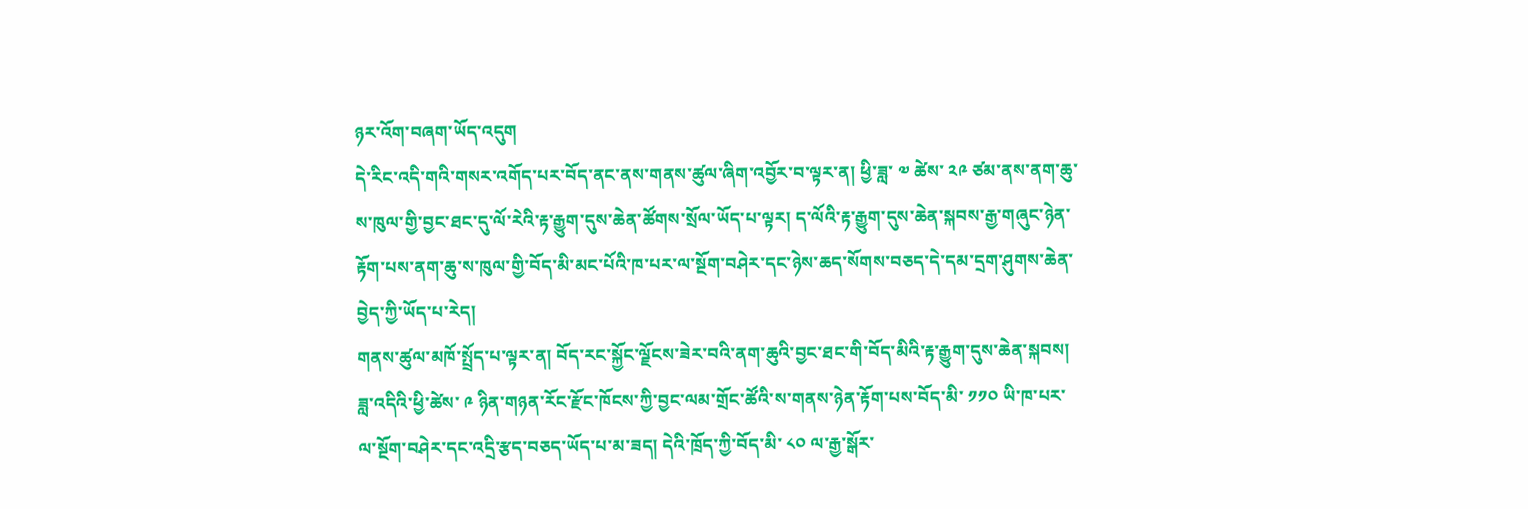ཉར་འོག་བཞག་ཡོད་འདུག
དེ་རིང་འདི་གའི་གསར་འགོད་པར་བོད་ནང་ནས་གནས་ཚུལ་ཞིག་འབྱོར་བ་ལྟར་ན། ཕྱི་ཟླ་ ༧ ཚེས་ ༢༩ ཙམ་ནས་ནག་ཆུ་ས་ཁུལ་གྱི་བྱང་ཐང་དུ་ལོ་རེའི་རྟ་རྒྱུག་དུས་ཆེན་ཚོགས་སྲོལ་ཡོད་པ་ལྟར། ད་ལོའི་རྟ་རྒྱུག་དུས་ཆེན་སྐབས་རྒྱ་གཞུང་ཉེན་རྟོག་པས་ནག་ཆུ་ས་ཁུལ་གྱི་བོད་མི་མང་པོའི་ཁ་པར་ལ་སྔོག་བཤེར་དང་ཉེས་ཆད་སོགས་བཅད་དེ་དམ་དྲག་ཤུགས་ཆེན་བྱེད་ཀྱི་ཡོད་པ་རེད།
གནས་ཚུལ་མཁོ་སྤྲོད་པ་ལྟར་ན། བོད་རང་སྐྱོང་ལྗོངས་ཟེར་བའི་ནག་ཆུའི་བྱང་ཐང་གི་བོད་མིའི་རྟ་རྒྱུག་དུས་ཆེན་སྐབས། ཟླ་འདིའི་ཕྱི་ཚེས་ ༩ ཉིན་གཉན་རོང་རྫོང་ཁོངས་ཀྱི་བྱང་ལམ་གྲོང་ཚོའི་ས་གནས་ཉེན་རྟོག་པས་བོད་མི་ ༡༡༠ ཡི་ཁ་པར་ལ་སྔོག་བཤེར་དང་འདྲི་རྩད་བཅད་ཡོད་པ་མ་ཟད། དེའི་ཁྲོད་ཀྱི་བོད་མི་ ༨༠ ལ་རྒྱ་སྒོར་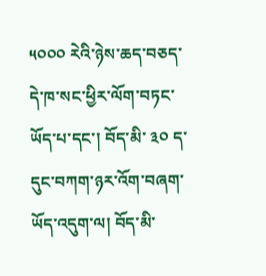༥༠༠༠ རེའི་ཉེས་ཆད་བཅད་དེ་ཁ་སང་ཕྱིར་ལོག་བཏང་ཡོད་པ་དང་། བོད་མི་ ༣༠ ད་དུང་བཀག་ཉར་འོག་བཞག་ཡོད་འདུག་ལ། བོད་མི་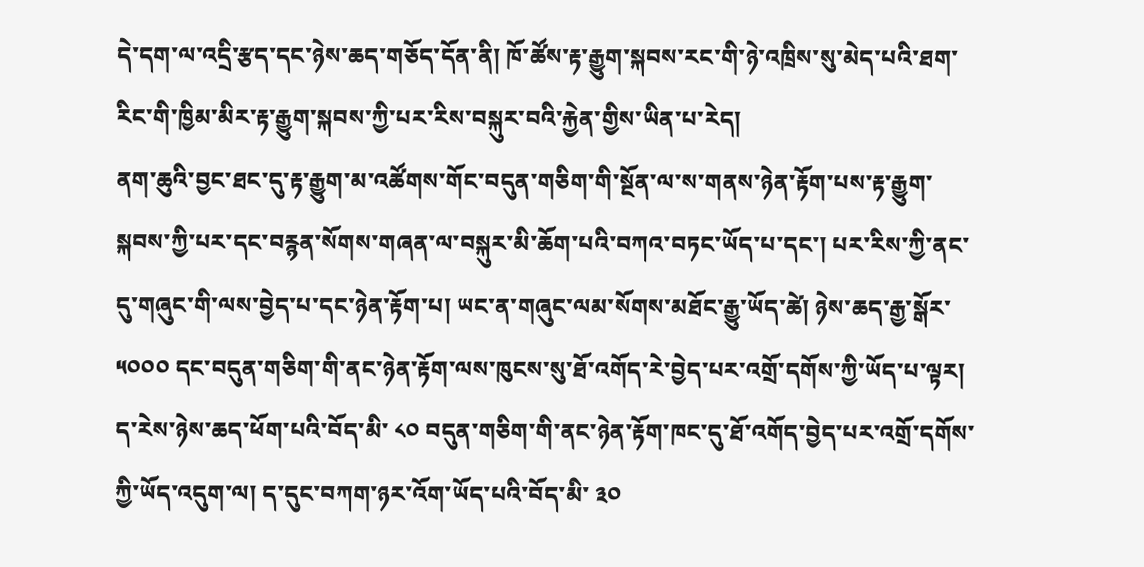དེ་དག་ལ་འདྲི་རྩད་དང་ཉེས་ཆད་གཅོད་དོན་ནི། ཁོ་ཚོས་རྟ་རྒྱུག་སྐབས་རང་གི་ཉེ་འཁྲིས་སུ་མེད་པའི་ཐག་རིང་གི་ཁྱིམ་མིར་རྟ་རྒྱུག་སྐབས་ཀྱི་པར་རིས་བསྐུར་བའི་རྐྱེན་གྱིས་ཡིན་པ་རེད།
ནག་ཆུའི་བྱང་ཐང་དུ་རྟ་རྒྱུག་མ་འཚོགས་གོང་བདུན་གཅིག་གི་སྔོན་ལ་ས་གནས་ཉེན་རྟོག་པས་རྟ་རྒྱུག་སྐབས་ཀྱི་པར་དང་བརྙན་སོགས་གཞན་ལ་བསྐུར་མི་ཆོག་པའི་བཀའ་བཏང་ཡོད་པ་དང་། པར་རིས་ཀྱི་ནང་དུ་གཞུང་གི་ལས་བྱེད་པ་དང་ཉེན་རྟོག་པ། ཡང་ན་གཞུང་ལམ་སོགས་མཐོང་རྒྱུ་ཡོད་ཚེ། ཉེས་ཆད་རྒྱ་སྒོར་ ༥༠༠༠ དང་བདུན་གཅིག་གི་ནང་ཉེན་རྟོག་ལས་ཁུངས་སུ་ཐོ་འགོད་རེ་བྱེད་པར་འགྲོ་དགོས་ཀྱི་ཡོད་པ་ལྟར། ད་རེས་ཉེས་ཆད་ཕོག་པའི་བོད་མི་ ༨༠ བདུན་གཅིག་གི་ནང་ཉེན་རྟོག་ཁང་དུ་ཐོ་འགོད་བྱེད་པར་འགྲོ་དགོས་ཀྱི་ཡོད་འདུག་ལ། ད་དུང་བཀག་ཉར་འོག་ཡོད་པའི་བོད་མི་ ༣༠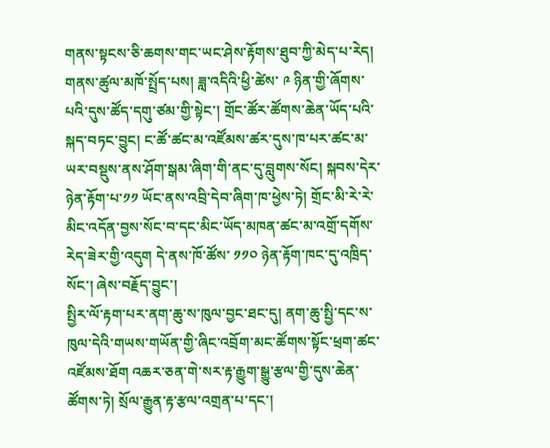གནས་སྟངས་ཅི་ཆགས་གང་ཡང་ཤེས་རྟོགས་ཐུབ་ཀྱི་མེད་པ་རེད།
གནས་ཚུལ་མཁོ་སྤྲོད་པས། ཟླ་འདིའི་ཕྱི་ཚེས་ ༩ ཉིན་གྱི་ཞོགས་པའི་དུས་ཚོད་དགུ་ཙམ་གྱི་སྟེང་། གྲོང་ཚོར་ཚོགས་ཆེན་ཡོད་པའི་སྐད་བཏང་བྱུང། ང་ཚོ་ཚང་མ་འཛོམས་ཚར་དུས་ཁ་པར་ཚང་མ་ཡར་བསྡུས་ནས་ཤོག་སྒམ་ཞིག་གི་ནང་དུ་བླུགས་སོང། སྐབས་དེར་ཉེན་རྟོག་པ་༡༡ ཡོང་ནས་འབྲི་དེབ་ཞིག་ཁ་ཕྱེས་ཏེ། གྲོང་མི་རེ་རེ་མིང་འདོན་བྱས་སོང་བ་དང་མིང་ཡོད་མཁན་ཚང་མ་འགྲོ་དགོས་རེད་ཟེར་གྱི་འདུག དེ་ནས་ཁོ་ཚོས་ ༡༡༠ ཉེན་རྟོག་ཁང་དུ་འཁྲིད་སོང་། ཞེས་བརྗོད་བྱུང་།
སྤྱིར་ལོ་རྟག་པར་ནག་ཆུ་ས་ཁུལ་བྱང་ཐང་དུ། ནག་ཆུ་སྤྱི་དང་ས་ཁུལ་དེའི་གཡས་གཡོན་གྱི་ཞིང་འབྲོག་མང་ཚོགས་སྟོང་ཕྲག་ཚང་འཛོམས་ཐོག འཆར་ཅན་གེ་སར་རྟ་རྒྱུག་སྒྱུ་རྩལ་གྱི་དུས་ཆེན་ཚོགས་ཏེ། སྲོལ་རྒྱུན་རྟ་རྩལ་འགྲན་པ་དང་།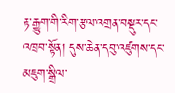རྟ་རྒྱུག་གི་རིག་རྩལ་འགྲན་བསྡུར་དང་འཁྲབ་སྟོན། དུས་ཆེན་དབུ་འཛུགས་དང་མཇུག་སྒྲིལ་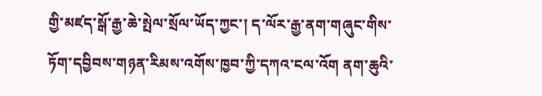གྱི་མཛད་སྒོ་རྒྱ་ཆེ་སྤེལ་སྲོལ་ཡོད་ཀྱང་། ད་ལོར་རྒྱ་ནག་གཞུང་གིས་ཏོག་དབྱིབས་གཉན་རིམས་འགོས་ཁྱབ་ཀྱི་དཀའ་ངལ་འོག ནག་ཆུའི་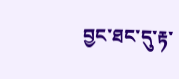བྱང་ཐང་དུ་རྟ་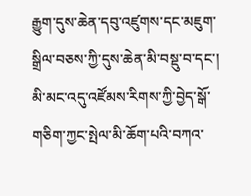རྒྱུག་དུས་ཆེན་དབུ་འཛུགས་དང་མཇུག་སྒྲིལ་བཅས་ཀྱི་དུས་ཆེན་མི་བསྡུ་བ་དང་། མི་མང་འདུ་འཛོམས་རིགས་ཀྱི་བྱེད་སྒོ་གཅིག་ཀྱང་སྤེལ་མི་ཆོག་པའི་བཀའ་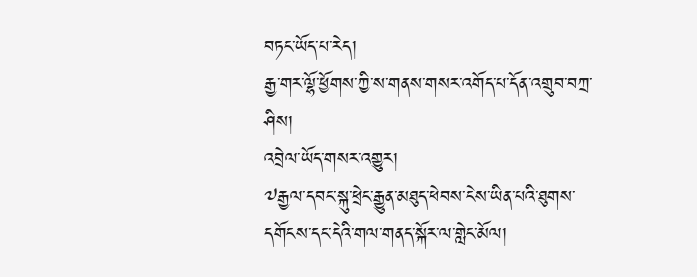བཏང་ཡོད་པ་རེད།
རྒྱ་གར་ལྷོ་ཕྱོགས་ཀྱི་ས་གནས་གསར་འགོད་པ་དོན་འགྲུབ་བཀྲ་ཤིས།
འབྲེལ་ཡོད་གསར་འགྱུར།
༧རྒྱལ་དབང་སྐུ་ཕྲེང་རྒྱུན་མཐུད་ཕེབས་ངེས་ཡིན་པའི་ཐུགས་དགོངས་དང་དེའི་གལ་གནད་སྐོར་ལ་གླེང་མོལ།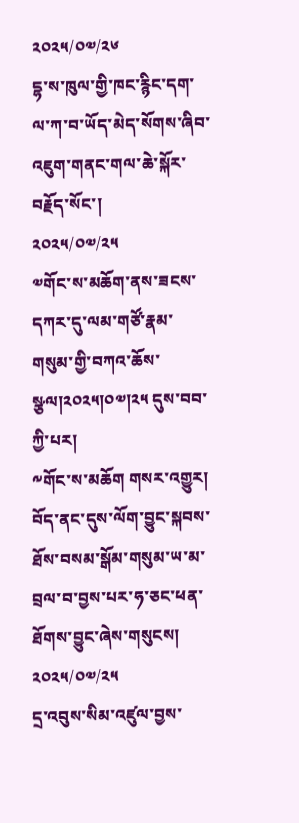༢༠༢༥/༠༧/༢༦
དྷ་ས་ཁུལ་གྱི་ཁང་རྙིང་དག་ལ་ཀ་བ་ཡོད་མེད་སོགས་ཞིབ་འཇུག་གནང་གལ་ཆེ་སྐོར་བརྗོད་སོང་།
༢༠༢༥/༠༧/༢༥
༧གོང་ས་མཆོག་ནས་ཟངས་དཀར་དུ་ལམ་གཙོ་རྣམ་གསུམ་གྱི་བཀའ་ཆོས་སྩལ།༢༠༢༥།༠༧།༢༥ དུས་བབ་ཀྱི་པར།
༸གོང་ས་མཆོག གསར་འགྱུར།
བོད་ནང་དུས་ལོག་བྱུང་སྐབས་ཐོས་བསམ་སྒོམ་གསུམ་ཡ་མ་བྲལ་བ་བྱས་པར་ཧ་ཅང་ཕན་ཐོགས་བྱུང་ཞེས་གསུངས།
༢༠༢༥/༠༧/༢༥
དྲ་འབུས་སིམ་འཛུལ་བྱས་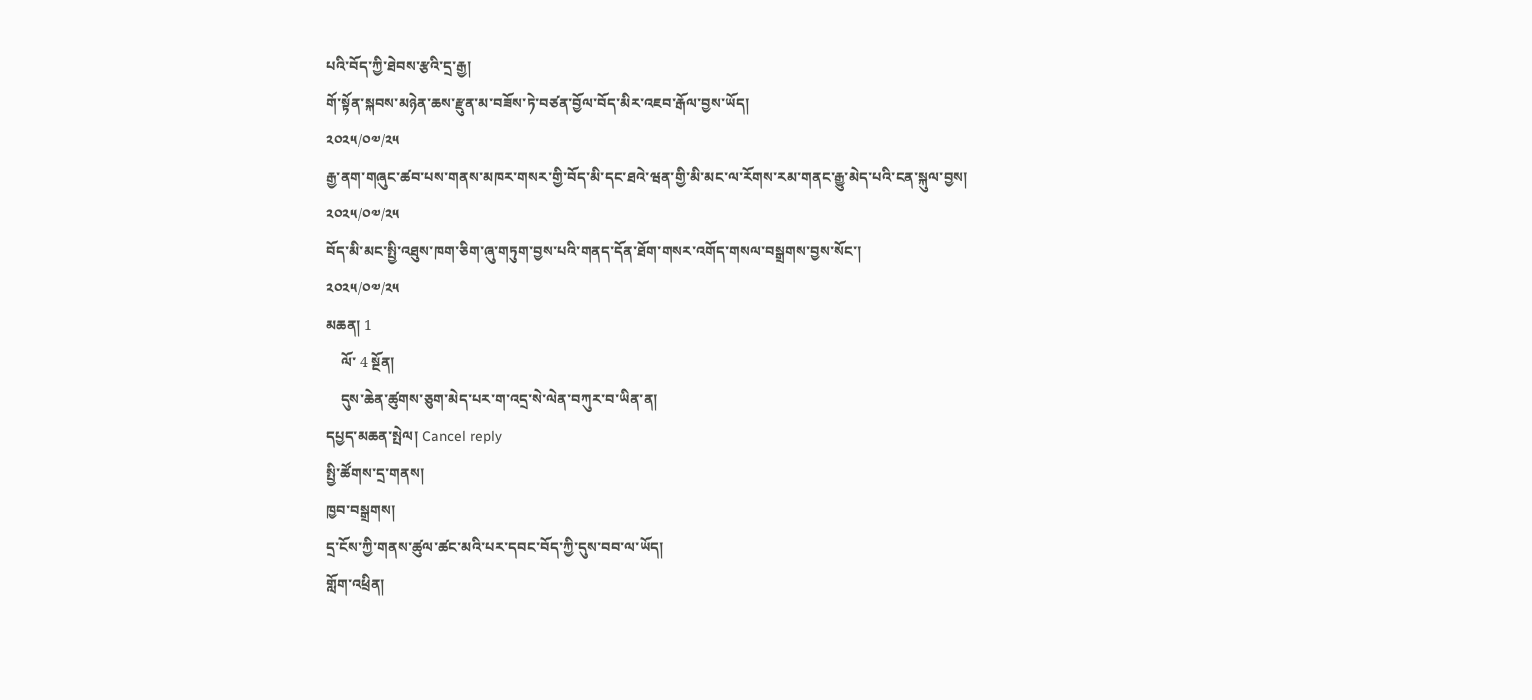པའི་བོད་ཀྱི་ཐེབས་རྩའི་དྲ་རྒྱ།
གོ་སྟོན་སྐབས་མཉེན་ཆས་རྫུན་མ་བཟོས་ཏེ་བཙན་བྱོལ་བོད་མིར་འཇབ་རྒོལ་བྱས་ཡོད།
༢༠༢༥/༠༧/༢༥
རྒྱ་ནག་གཞུང་ཚབ་པས་གནས་མཁར་གསར་གྱི་བོད་མི་དང་ཐའེ་ཝན་གྱི་མི་མང་ལ་རོགས་རམ་གནང་རྒྱུ་མེད་པའི་ངན་སྐུལ་བྱས།
༢༠༢༥/༠༧/༢༥
བོད་མི་མང་སྤྱི་འཐུས་ཁག་ཅིག་ཞུ་གཏུག་བྱས་པའི་གནད་དོན་ཐོག་གསར་འགོད་གསལ་བསྒྲགས་བྱས་སོང་།
༢༠༢༥/༠༧/༢༥
མཆན། 1
    ལོ་ 4 སྔོན།
    དུས་ཆེན་ཚུགས་ཅུག་མེད་པར་ག་འདྲ་སེ་ལེན་བཀུར་བ་ཡིན་ན།
དཔྱད་མཆན་སྤེལ། Cancel reply
སྤྱི་ཚོགས་དྲ་གནས།
ཁྱབ་བསྒྲགས།
དྲ་ངོས་ཀྱི་གནས་ཚུལ་ཚང་མའི་པར་དབང་བོད་ཀྱི་དུས་བབ་ལ་ཡོད།
གློག་འཕྲིན།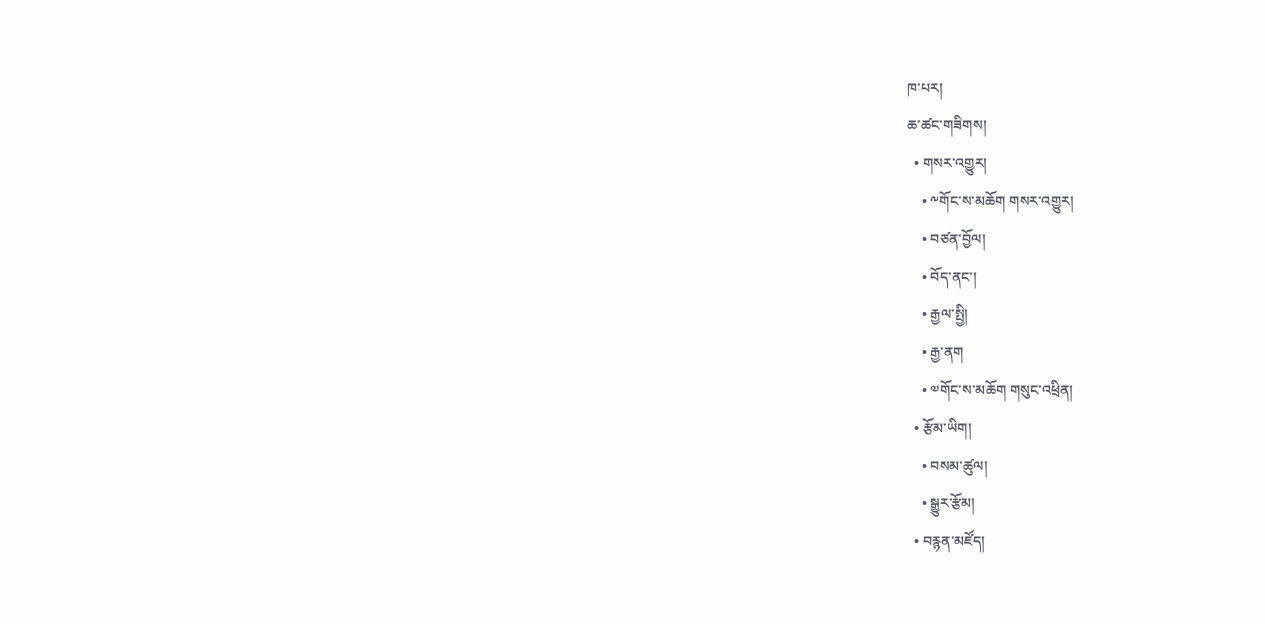ཁ་པར།
ཆ་ཚང་གཟིགས།
  • གསར་འགྱུར།
    • ༸གོང་ས་མཆོག གསར་འགྱུར།
    • བཙན་བྱོལ།
    • བོད་ནང་།
    • རྒྱལ་སྤྱི།
    • རྒྱ་ནག
    • ༧གོང་ས་མཆོག གསུང་འཕྲིན།
  • རྩོམ་ཡིག།
    • བསམ་ཚུལ།
    • སྒྱུར་རྩོམ།
  • བརྙན་མཛོད།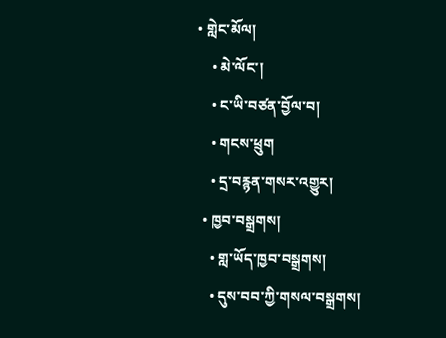• གླེང་མོལ།
    • མེ་ལོང་།
    • ང་ཡི་བཙན་བྱོལ་བ།
    • གངས་ཕྲུག
    • དྲ་བརྙན་གསར་འགྱུར།
  • ཁྱབ་བསྒྲགས།
    • གླ་ཡོད་ཁྱབ་བསྒྲགས།
    • དུས་བབ་ཀྱི་གསལ་བསྒྲགས།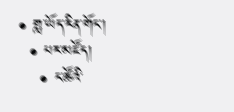• གླ་ཡོད་རིན་གོང་།
  • པར་མཛོད།
    • ང་ཚོའི་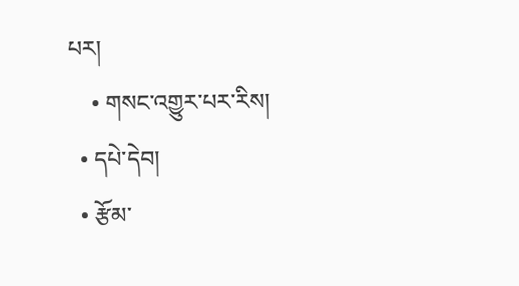པར།
    • གསང་འགྱུར་པར་རིས།
  • དཔེ་དེབ།
  • རྩོམ་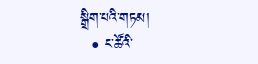སྒྲིག་པའི་གཏམ།
  • ང་ཚོའི་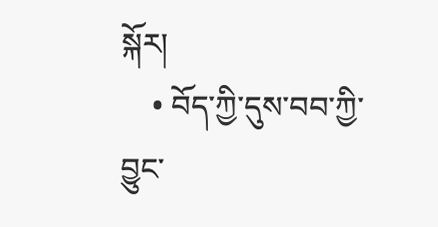སྐོར།
    • བོད་ཀྱི་དུས་བབ་ཀྱི་བྱུང་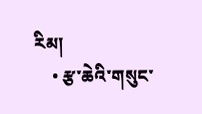རིམ།
    • རྩ་ཆེའི་གསུང་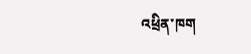འཕྲིན་ཁག